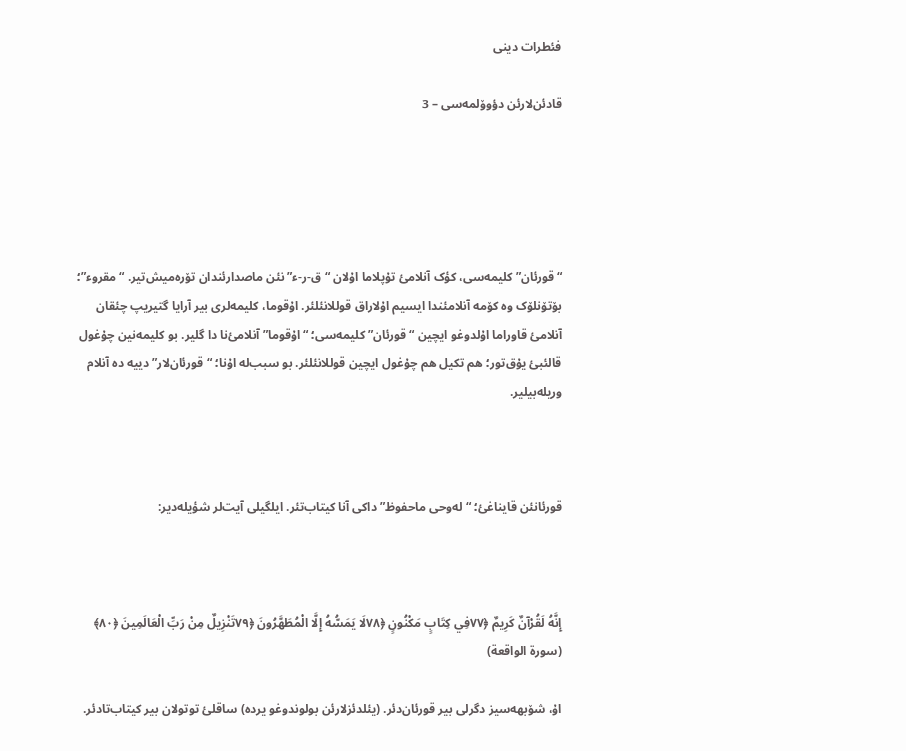فئطرات دینی

قادئن‌لارئن دؤوۆلمەسی – 3





“قورئان” کلیمەسی، کؤک آنلامئ تۇپلاما اۇلان “ق-ر-ء”نئن ماصدارئندان تۆرەمیش‌تیر. “مقروء”؛ بۆتۆنلۆک وە کۆمە آنلامئندا ایسیم اۇلاراق قوللانئلئر. اۇقوما، کلیمەلری بیر آرایا گتیریپ چئقان آنلامئ قاوراما اۇلدوغو ایچین “قورئان” کلیمەسی؛ “اۇقوما” آنلامئ‌نا دا گلیر. بو کلیمەنین چۇغول قالئبئ یۇق‌تور؛ هم تکیل هم چۇغول ایچین قوللانئلئر. بو سبب‌لە اۇنا؛ “قورئان‌لار” دییە دە آنلام وریلەبیلیر.



قورئانئن قایناغئ؛ “لەوحی ماحفوظ”داکی آنا کیتاب‌تئر. ایلگیلی آیت‌لر شؤیلەدیر:



إِنَّهُ لَقُرْآنٌ كَرِيمٌ ﴿۷۷فِي كِتَابٍ مَكْنُونٍ ﴿۷۸لَا يَمَسُّهُ إِلَّا الْمُطَهَّرُونَ ﴿۷۹تَنْزِيلٌ مِنْ رَبِّ الْعَالَمِينَ ﴿۸۰﴾ (سورة الواقعة)

اۇ، شۆبهەسیز دگرلی بیر قورئان‌دئر. (یئلدئزلارئن بولوندوغو یردە) ساقلئ توتولان بیر کیتاب‌تادئر.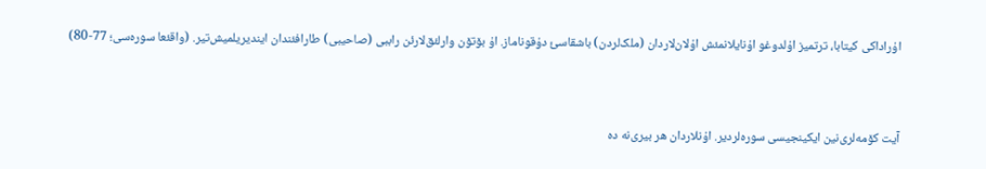اۇراداکی کیتابا، ترتمیز اۇلدوغو اۇنایلانمئش اۇلان‌لاردان (ملک‌لردن) باشقاسئ دۇقوناماز. اۇ بۆتۆن وارلئق‌لارئن راببی (صاحیبی) طارافئندان ایندیریلمیش‌تیر. (واقئعا سورەسی؛ 77-80)



آیت کۆمەلری‌نین ایکینجیسی سورەلردیر. اۇنلاردان هر بیری‌نە دە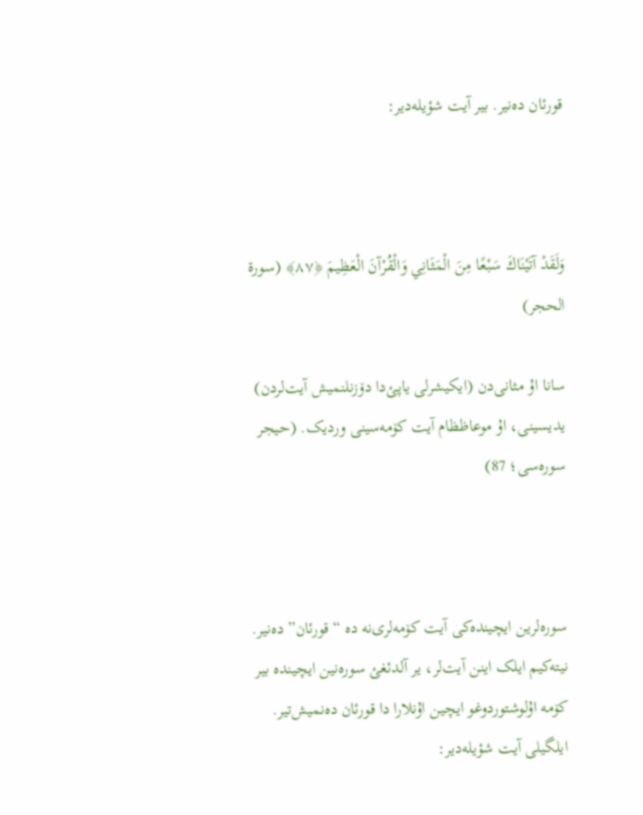قورئان دەنیر. بیر آیت شؤیلەدیر:



وَلَقَدْ آتَيْنَاكَ سَبْعًا مِنَ الْمَثَانِي وَالْقُرْآنَ الْعَظِيمَ ﴿۸۷﴾ (سورة الحجر)

سانا اۇ مثانی‌دن (ایکیشرلی یاپئ‌دا دۆزنلنمیش آیت‌لردن) یدیسینی، اۇ موعاظظام آیت کۆمەسینی وردیک. (حیجر سورەسی؛ 87)



سورەلرین ایچیندەکی آیت کۆمەلری‌نە دە “قورئان” دەنیر. نیتەکیم ایلک اینن آیت‌لر، یر آلدئغئ سورەنین ایچیندە بیر کۆمە اۇلوشتوردوغو ایچین اۇنلارا دا قورئان دەنمیش‌تیر. ایلگیلی آیت شؤیلەدیر: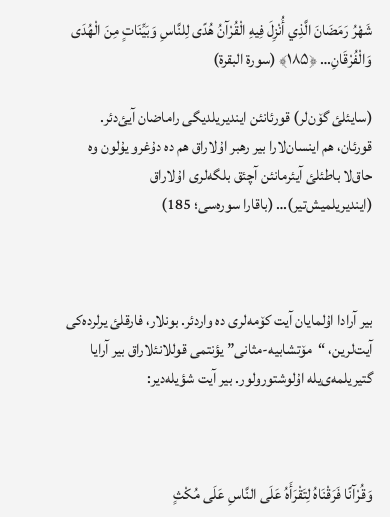شَهْرُ رَمَضَانَ الَّذِي أُنْزِلَ فِيهِ الْقُرْآنُ هُدًى لِلنَّاسِ وَبَيِّنَاتٍ مِنَ الْهُدَى وَالْفُرْقَانِ… ﴿۱۸۵﴾ (سورة البقرة)

(سایئلئ گۆن‌لر) قورئانئن ایندیریلدیگی راماضان آیئ‌دئر. قورئان، هم اینسان‌لارا بیر رهبر اۇلاراق هم دە دۇغرو یۇلون وە حاق‌لا باطئلئ آیئرمانئن آچئق بلگەلری اۇلاراق (ایندیریلمیش‌تیر)… (باقارا سورەسی؛ 185)



بیر آرادا اۇلمایان آیت کۆمەلری دە واردئر. بونلار، فارقلئ یرلردەکی آیت‌لرین، “مۆتشابیە-مثانی” یؤنتمی قوللانئلاراق بیر آرایا گتیریلمەی‌یلە اۇلوشتورولور. بیر آیت شؤیلەدیر:



وَقُرْآنًا فَرَقْنَاهُ لِتَقْرَأَهُ عَلَى النَّاسِ عَلَى مُكْثٍ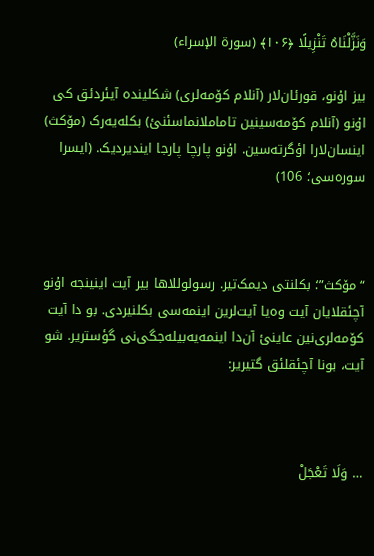وَنَزَّلْنَاهُ تَنْزِيلًا ﴿۱۰۶﴾ (سورة الإسراء)

بیز اۇنو، قورئان‌لار (آنلام کۆمەلری) شکلیندە آیئردئق کی اۇنو (آنلام کۆمەسینین تاماملانماسئنئ) بکلەیەرک (مۆکث) اینسان‌لارا اؤگرتەسین. اۇنو پارچا پارجا ایندیردیک. (ایسرا سورەسی؛ 106)



“مۆکث”؛ بکلنتی دیمک‌تیر. رسولوللاها بیر آیت اینینجە اۇنو آچئقلایان آیت وەیا آیت‌لرین اینمەسی بکلنیردی. بو دا آیت کۆمەلری‌نین عاینئ آن‌دا اینمەیەبیلەجگی‌نی گؤستریر. شو آیت، بونا آچئقلئق گتیریر:



… وَلَا تَعْجَلْ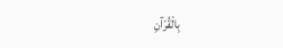بِالْقُرْآنِ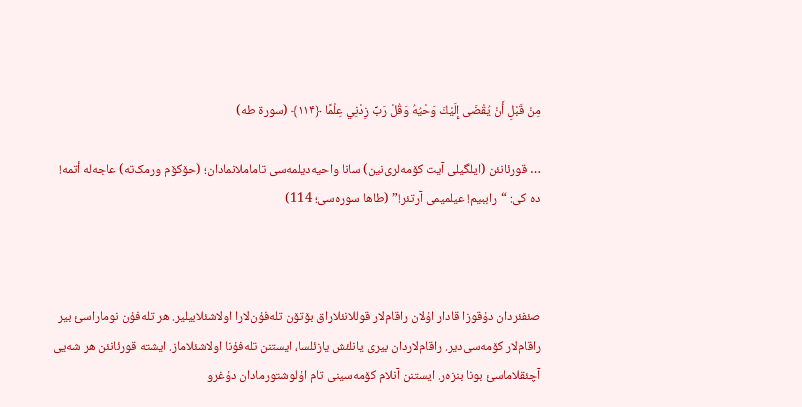مِنْ قَبْلِ أَنْ يُقْضَى إِلَيْكَ وَحْيُهُ وَقُلْ رَبِّ زِدْنِي عِلْمًا ﴿۱۱۴﴾ (سورة طە)

… قورئانئن (ایلگیلی آیت کۆمەلری‌نین) سانا واحیەدیلمەسی تاماملانمادان؛ (حۆکۆم ورمک‌تە) عاجەلە أتمە! دە کی: “راببیم! عیلمیمی آرتئر!” (طاها سورەسی؛ 114)



صئفئردان دۇقوزا قادار اۇلان راقام‌لار قوللانئلاراق بۆتۆن تلەفۇن‌لارا اولاشئلابیلیر. هر تلەفۇن نوماراسئ بیر راقام‌لار کۆمەسی‌دیر. راقام‌لاردان بیری یانلئش یازئلسا، ایستنن تلەفۇنا اولاشئلاماز. ایشتە قورئانئن هر شەیی آچئقلاماسئ بونا بنزەر. ایستنن آنلام کۆمەسینی تام اۇلوشتورمادان دۇغرو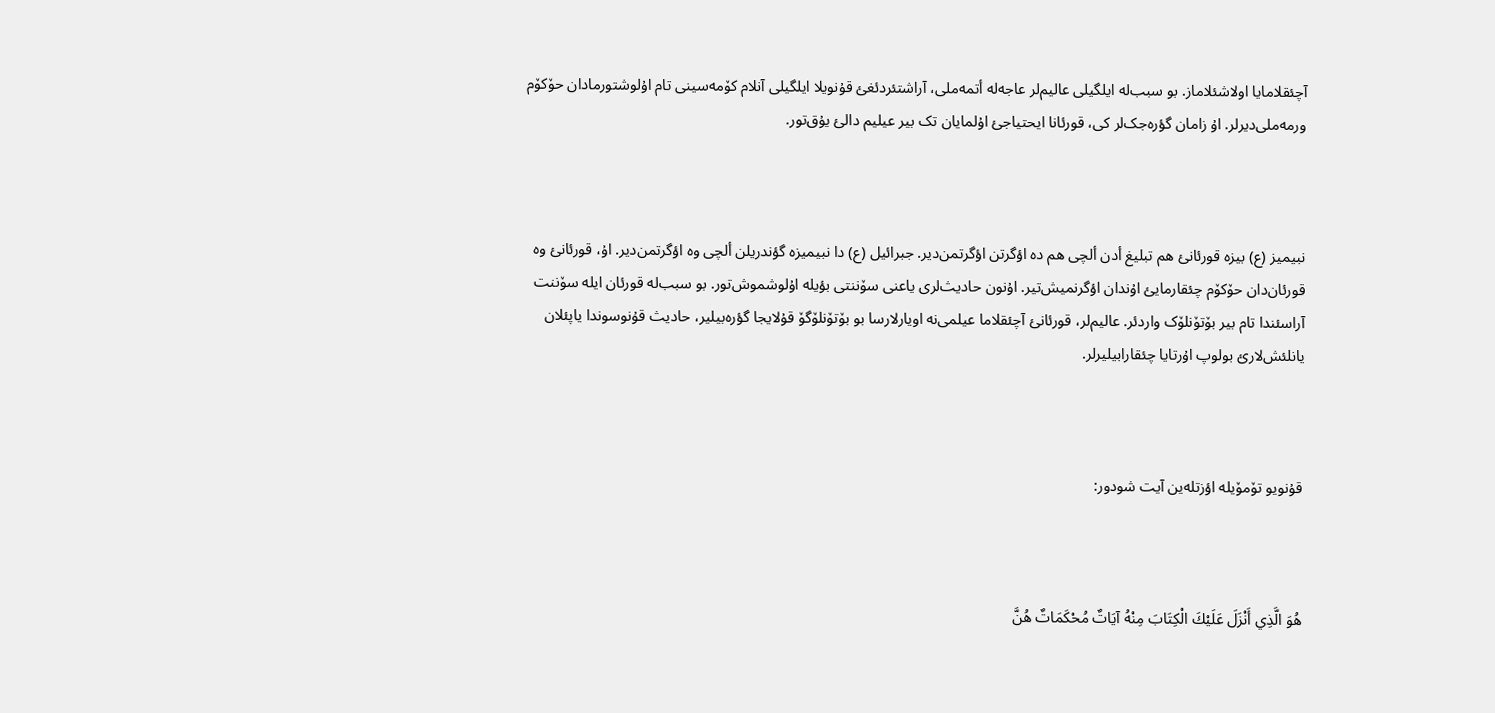آچئقلامایا اولاشئلاماز. بو سبب‌لە ایلگیلی عالیم‌لر عاجەلە أتمەملی، آراشتئردئغئ قۇنویلا ایلگیلی آنلام کۆمەسینی تام اۇلوشتورمادان حۆکۆم ورمەملی‌دیرلر. اۇ زامان گؤرەجک‌لر کی، قورئانا ایحتیاجئ اۇلمایان تک بیر عیلیم دالئ یۇق‌تور.



نبیمیز (ع) بیزە قورئانئ هم تبلیغ أدن ألچی هم دە اؤگرتن اؤگرتمن‌دیر. جبرائیل (ع) دا نبیمیزە گؤندریلن ألچی وە اؤگرتمن‌دیر. اۇ، قورئانئ وە قورئان‌دان حۆکۆم چئقارمایئ اۇندان اؤگرنمیش‌تیر. اۇنون حادیث‌لری یاعنی سۆننتی بؤیلە اۇلوشموش‌تور. بو سبب‌لە قورئان ایلە سۆننت آراسئندا تام بیر بۆتۆنلۆک واردئر. عالیم‌لر، قورئانئ آچئقلاما عیلمی‌نە اویارلارسا بو بۆتۆنلۆگۆ قۇلایجا گؤرەبیلیر، حادیث قۇنوسوندا یاپئلان یانلئش‌لارئ بولوپ اۇرتایا چئقارابیلیرلر.



قۇنویو تۆمۆیلە اؤزتلەین آیت شودور:



هُوَ الَّذِي أَنْزَلَ عَلَيْكَ الْكِتَابَ مِنْهُ آيَاتٌ مُحْكَمَاتٌ هُنَّ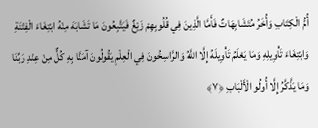أُمُّ الْكِتَابِ وَأُخَرُ مُتَشَابِهَاتٌ فَأَمَّا الَّذِينَ فِي قُلُوبِهِمْ زَيْغٌ فَيَتَّبِعُونَ مَا تَشَابَهَ مِنْهُ ابْتِغَاءَ الْفِتْنَةِ وَابْتِغَاءَ تَأْوِيلِهِ وَمَا يَعْلَمُ تَأْوِيلَهُ إِلَّا اللَّهُ وَالرَّاسِخُونَ فِي الْعِلْمِ يَقُولُونَ آمَنَّا بِهِ كُلٌّ مِنْ عِنْدِ رَبِّنَا وَمَا يَذَّكَّرُ إِلَّا أُولُو الْأَلْبَابِ ﴿۷﴾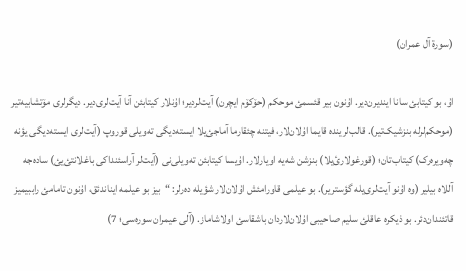(سورة آل عمران)

اۇ، بو کیتابئ سانا ایندیرن‌دیر. اۇنون بیر قئسمئ موحکم (حۆکۆم ایچرن) آیت‌لردیر؛ اۇنلار کیتابئن آنا آیت‌لری‌دیر. دیگرلری مۆتشابیەتیر (موحکم‌لرلە بنزشیک‌تیر). قالب‌لریندە قایما اۇلان‌لار، فیتنە چئقارما آماجئ‌یلا ایستەدیگی تەویلی قوروپ (آیت‌لری ایستەدیگی یؤنە چەویرەرک) کیتاب‌تان؛ (قورغولارئ‌یلا) بنزشن شەیە اویارلار. اۇیسا کیتابئن تەویلی‌نی (آیت‌لر آراسئنداکی باغلانتئ‌یئ) سادەجە آللاە بیلیر (وە اۇنو آیت‌لری‌یلە گؤستریر). بو عیلمی قاورامئش اۇلان‌لار شؤیلە دەرلر: “بیز بو عیلمە ایناندئق، اۇنون تامامئ راببیمیز قاتئندان‌دئر. بو ذیکرە عاقلئ سلیم صاحیبی اۇلان‌لاردان باشقاسئ اولاشاماز. (آلی عیمران سورەسی؛ 7)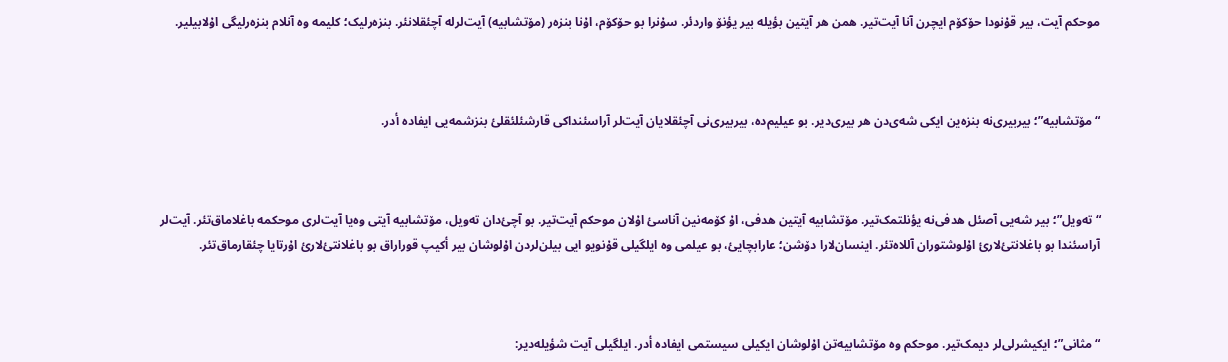موحکم آیت، بیر قۇنودا حۆکۆم ایچرن آنا آیت‌تیر. همن هر آیتین بؤیلە بیر یؤنۆ واردئر. سۇنرا بو حۆکۆم، اۇنا بنزەر (مۆتشابیە) آیت‌لرلە آچئقلانئر. بنزەرلیک؛ کلیمە وە آنلام بنزەرلیگی اۇلابیلیر.



“مۆتشابیە”؛ بیربیری‌نە بنزەین ایکی شەی‌دن هر بیری‌دیر. بو عیلیم‌دە، بیربیری‌نی آچئقلایان آیت‌لر آراسئنداکی قارشئلئقلئ بنزشمەیی ایفادە أدر.



“تەویل”؛ بیر شەیی آصئل هدفی‌نە یؤنلتمک‌تیر. مۆتشابیە آیتین هدفی، اۇ کۆمەنین آناسئ اۇلان موحکم آیت‌تیر. بو آچئ‌دان تەویل، مۆتشابیە آیتی وەیا آیت‌لری موحکمە باغلاماق‌تئر. آیت‌لر آراسئندا بو باغلانتئ‌لارئ اۇلوشتوران آللاەتئر. اینسان‌لارا دۆشن؛ عارابچایئ، بو عیلمی وە ایلگیلی قۇنویو ایی بیلن‌لردن اۇلوشان بیر أکیپ قوراراق بو باغلانتئ‌لارئ اۇرتایا چئقارماق‌تئر.



“مثانی”؛ ایکیشرلی‌لر دیمک‌تیر. موحکم وە مۆتشابیەتن اۇلوشان ایکیلی سیستمی ایفادە أدر. ایلگیلی آیت شؤیلەدیر: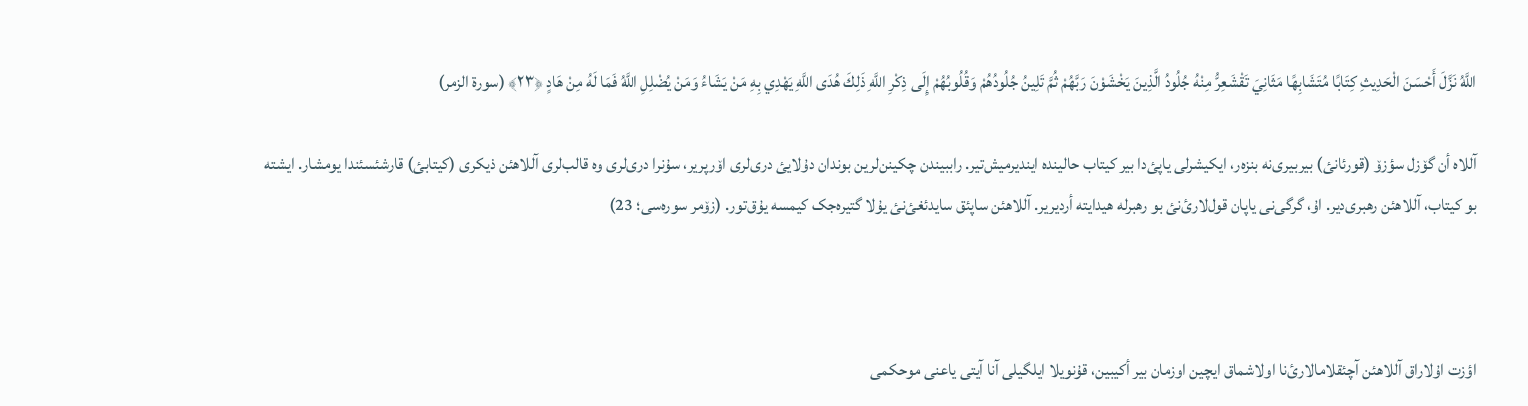اللَّهُ نَزَّلَ أَحْسَنَ الْحَدِيثِ كِتَابًا مُتَشَابِهًا مَثَانِيَ تَقْشَعِرُّ مِنْهُ جُلُودُ الَّذِينَ يَخْشَوْنَ رَبَّهُمْ ثُمَّ تَلِينُ جُلُودُهُمْ وَقُلُوبُهُمْ إِلَى ذِكْرِ اللَّهِ ذَلِكَ هُدَى اللَّهِ يَهْدِي بِهِ مَنْ يَشَاءُ وَمَنْ يُضْلِلِ اللَّهُ فَمَا لَهُ مِنْ هَادٍ ﴿۲۳﴾ (سورة الزمر)

آللاە أن گۆزل سؤزۆ (قورئانئ) بیربیری‌نە بنزەر، ایکیشرلی یاپئ‌دا بیر کیتاب حالیندە ایندیرمیش‌تیر. راببیندن چکینن‌لرین بوندان دۇلایئ دری‌لری اۆرپریر، سۇنرا دری‌لری وە قالب‌لری آللاهئن ذیکری (کیتابئ) قارشئسئندا یومشار. ایشتە بو کیتاب، آللاهئن رهبری‌دیر. اۇ، گرگی‌نی یاپان قول‌لارئ‌نئ بو رهبرلە هیدایتە أردیریر. آللاهئن ساپئق سایدئغئ‌نئ یۇلا گتیرەجک کیمسە یۇق‌تور. (زۆمر سورەسی؛ 23)



اؤزت اۇلاراق آللاهئن آچئقلامالارئ‌نا اولاشماق ایچین اوزمان بیر أکیبین، قۇنویلا ایلگیلی آنا آیتی یاعنی موحکمی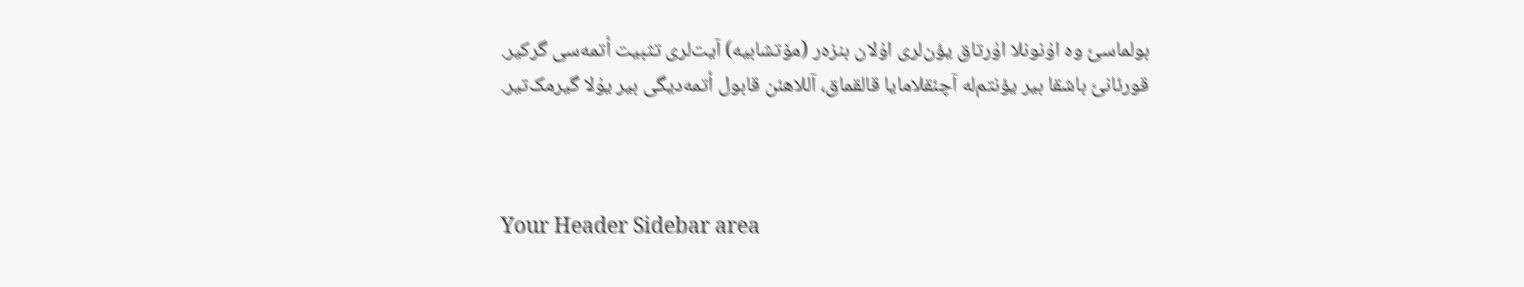بولماسئ وە اۇنونلا اۇرتاق یؤن‌لری اۇلان بنزەر (مۆتشابیە) آیت‌لری تثبیت أتمەسی گرکیر. قورئانئ باشقا بیر یؤنتم‌لە آچئقلامایا قالقماق، آللاهئن قابول أتمەدیگی بیر یۇلا گیرمک‌تیر.



Your Header Sidebar area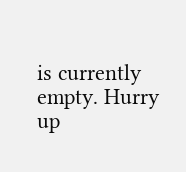is currently empty. Hurry up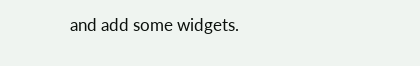and add some widgets.